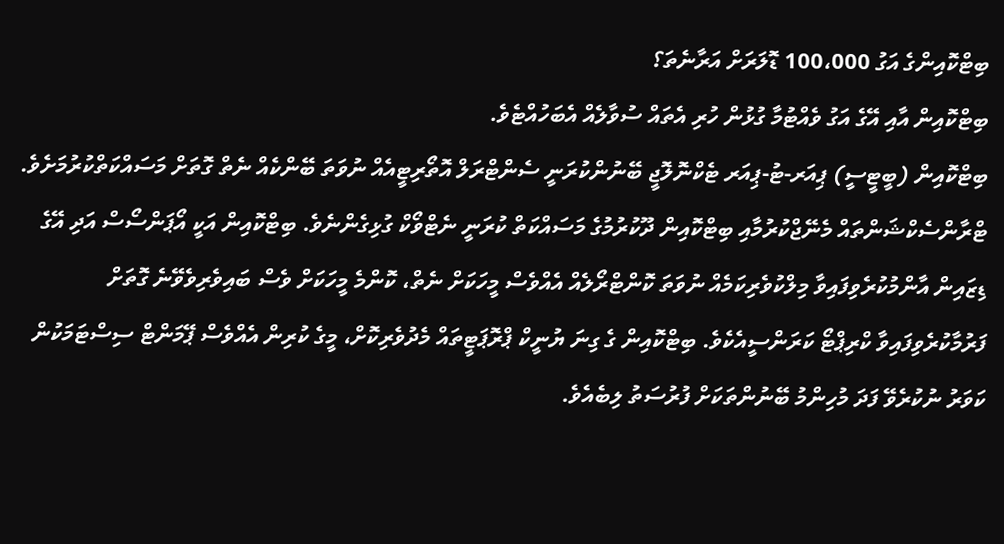ބިޓްކޮއިންގެ އަގު 100،000 ޑޮލަރަށް އަރާނެތަ؟
ބިޓްކޮއިން އާއި އޭގެ އަގު ވެއްޓުމާ ގުޅުން ހުރި އެތައް ސުވާލެއް އެބަހުއްޓެވެ.
ބިޓްކޮއިން (ބީޓީސީ) ޕިއަރ-ޓު-ޕިއަރ ޓެކްނޮލޮޖީ ބޭނުންކުރަނީ ސެންޓްރަލް އޮތޯރިޓީއެއް ނުވަތަ ބޭންކެއް ނެތް ގޮތަށް މަސައްކަތްކުރުމަށެވެ. ޓްރާންސެކްޝަންތައް މެނޭޖްކުރުމާއި ބިޓްކޮއިން ދޫކުރުމުގެ މަސައްކަތް ކުރަނީ ނެޓްވޯކް ގުޅިގެންނެވެ. ބިޓްކޮއިން އަކީ އޯޕަންސޯސް އަދި އޭގެ ޑިޒައިން އާންމުކުރެވިފައިވާ މިލްކުވެރިކަމެއް ނުވަތަ ކޮންޓްރޯލެއް އެއްވެސް މީހަކަށް ނެތް، ކޮންމެ މީހަކަށް ވެސް ބައިވެރިވެވޭނެ ގޮތަށް ފަރުމާކުރެވިފައިވާ ކްރިޕްޓޯ ކަރަންސީއެކެވެ. ބިޓްކޮއިން ގެ ގިނަ ޔުނީކް ޕްރޮޕަޓީތައް މެދުވެރިކޮށް، މީގެ ކުރިން އެއްވެސް ޕޭމަންޓް ސިސްޓަމަކުން ކަވަރު ނުކުރެވޭ ފަދަ މުހިންމު ބޭނުންތަކަށް ފުރުސަތު ލިބެއެވެ.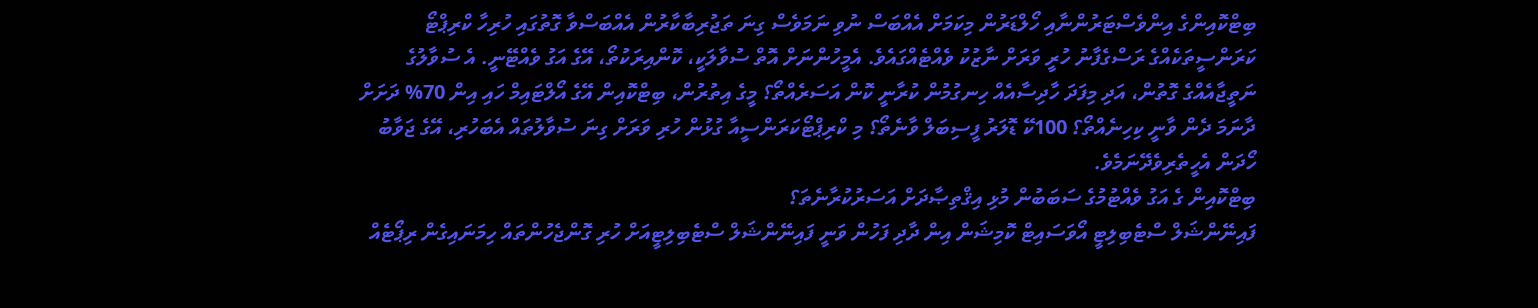ބިޓްކޮއިންގެ އިންވެސްޓަރުންނާއި ހޯލްޑަރުން މިކަމަށް އެއްބަސް ނުވި ނަމަވެސް ގިނަ ތަޖުރިބާކާރުން އެއްބަސްވާ ގޮތުގައި ހުރިހާ ކްރިޕްޓޯ ކަރަންސީތަކެއްގެ ރަސްގެފާނު ހުރީ ވަރަށް ނާޒުކު ވެއްޓެއްގައެވެ. އެމީހުންނަށް އޮތް ސުވާލަކީ، ކޮންއިރަކުތޯ، އޭގެ އަގު ވެއްޓޭނީ. އެ ސުވާލުގެ ނަތީޖާއެއްގެ ގޮތުން، އަދި މިފަދަ ހާދިސާއެއް ހިނގުމުން ކުރާނީ ކޮން އަސަރެއްތޯ؟ މީގެ އިތުރުން، ބިޓްކޮއިން އޭގެ އޯލްޓައިމް ހައި އިން 70% ދަށަށް ދާނަމަ ދެން ވާނީ ކިހިނެއްތޯ؟ 100ކޭ ޑޮލަރު ފީސިބަލް ވާނެތޯ؟ މި ކްރިޕްޓޯކަރަންސީއާ ގުޅުން ހުރި ވަރަށް ގިނަ ސުވާލުތައް އެބަހުރި، އޭގެ ޖަވާބު ހޯދަން އެހީތެރިވެދޭނަމެވެ.
ބިޓްކޮއިން ގެ އަގު ވެއްޓުމުގެ ސަބަބުން މުޅި އިޤްތިޞާދަށް އަސަރުކުރާނެތަ؟
ފައިނޭންޝަލް ސްޓެބިލިޓީ އޯވަސައިޓް ކޮމިޝަން އިން ދާދި ފަހުން ވަނީ ފައިނޭންޝަލް ސްޓެބިލިޓީއަށް ހުރި ގޮންޖެހުންތައް ހިމަނައިގެން ރިޕޯޓެއް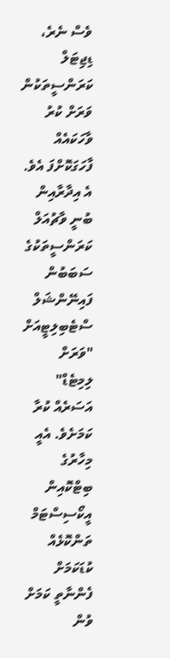ވެސް ނެރެ، ޑިޖިޓަލް ކަރަންސީތަކުން ވަރަށް ކުރު ވާހަކައެއް ފާހަގަކޮށްފަ އެވެ. އެ އިދާރާއިން ބުނީ ވާޗުއަލް ކަރަންސީތަކުގެ ސަބަބުން ފައިނޭންޝަލް ސްޓެބިލިޓީއަށް "ވަރަށް ލިމިޓެޑް" އަސަރެއް ކުރާ ކަމަށެވެ. އެއީ މިހާރުގެ ބިޓްކޮއިން އީކޯސިސްޓަމް ތަންކޮޅެއް ކުޑަކަމަށް ފެންނާތީ ކަމަށް ވުން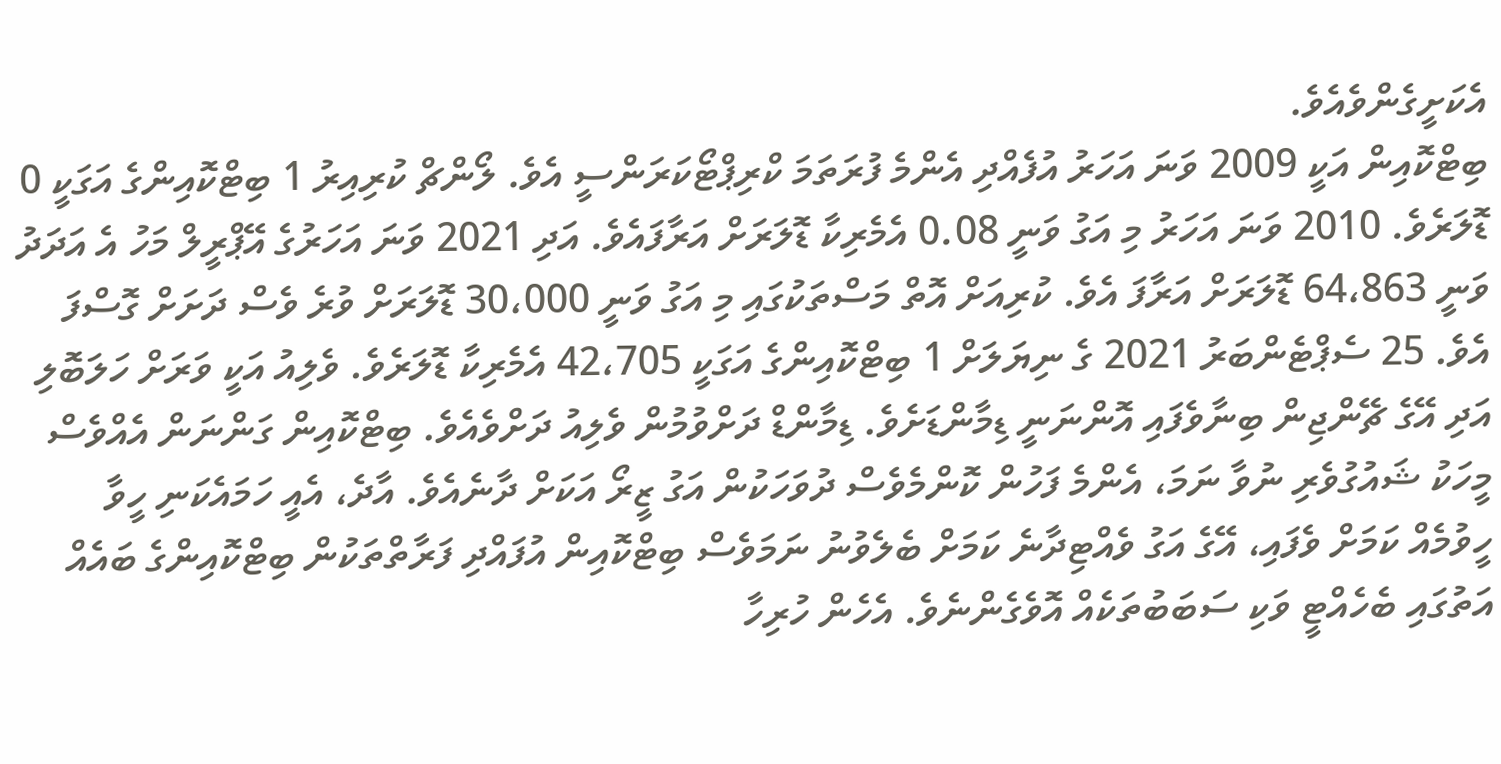އެކަށީގެންވެއެވެ.
ބިޓްކޮއިން އަކީ 2009 ވަނަ އަހަރު އުފެއްދި އެންމެ ފުރަތަމަ ކްރިޕްޓޯކަރަންސީ އެވެ. ލޯންޗް ކުރިއިރު 1 ބިޓްކޮއިންގެ އަގަކީ 0 ޑޮލަރެވެ. 2010 ވަނަ އަހަރު މި އަގު ވަނީ 0.08 އެމެރިކާ ޑޮލަރަށް އަރާފައެވެ. އަދި 2021 ވަނަ އަހަރުގެ އޭޕްރީލް މަހު އެ އަދަދު ވަނީ 64،863 ޑޮލަރަށް އަރާފަ އެވެ. ކުރިއަށް އޮތް މަސްތަކުގައި މި އަގު ވަނީ 30،000 ޑޮލަރަށް ވުރެ ވެސް ދަށަށް ގޮސްފަ އެވެ. 25 ސެޕްޓެންބަރު 2021 ގެ ނިޔަލަށް 1 ބިޓްކޮއިންގެ އަގަކީ 42،705 އެމެރިކާ ޑޮލަރެވެ. ވެލިއު އަކީ ވަރަށް ހަލަބޮލި އަދި އޭގެ ޗޭންޖިން ބިނާވެފައި އޮންނަނީ ޑިމާންޑަށެވެ. ޑިމާންޑް ދަށްވުމުން ވެލިއު ދަށްވެއެވެ. ބިޓްކޮއިން ގަންނަން އެއްވެސް މީހަކު ޝައުގުވެރި ނުވާ ނަމަ، އެންމެ ފަހުން ކޮންމެވެސް ދުވަހަކުން އަގު ޒީރޯ އަކަށް ދާނެއެވެ. އާދެ، އެއީ ހަމައެކަނި ހީވާ ހީވުމެއް ކަމަށް ވެފައި، އޭގެ އަގު ވެއްޓިދާނެ ކަމަށް ބެލެވުނު ނަމަވެސް ބިޓްކޮއިން އުފައްދި ފަރާތްތަކުން ބިޓްކޮއިންގެ ބައެއް އަތުގައި ބެހެއްޓީ ވަކި ސަބަބުތަކެއް އޮވެގެންނެވެ. އެހެން ހުރިހާ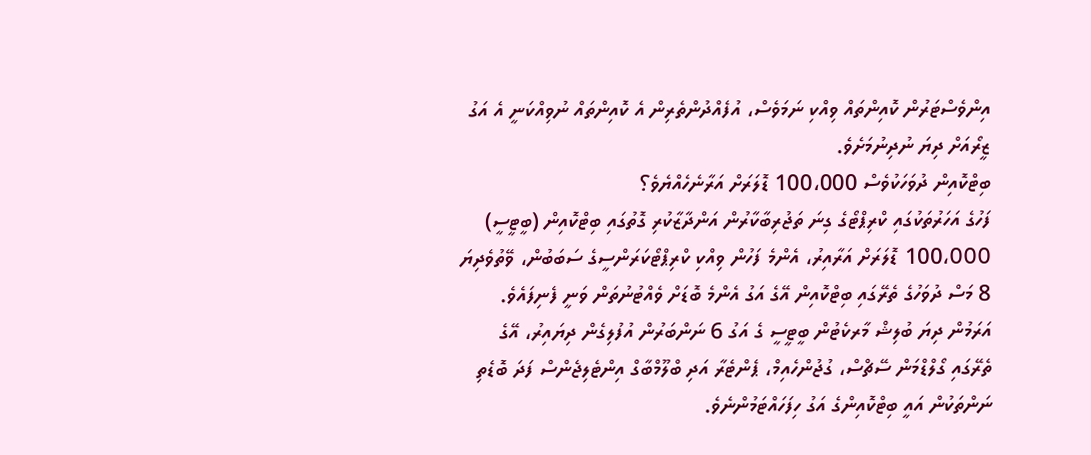އިންވެސްޓަރުން ކޮއިންތައް ވިއްކި ނަމަވެސް، އުފެއްދުންތެރިން އެ ކޮއިންތައް ނުވިއްކަނީ އެ އަގު ޒީރޯއަށް ދިޔަ ނުދިނުމަށެވެ.
ބިޓްކޮއިން ދުވަހަކުވެސް 100،000 ޑޮލަރަށް އަރާނެހެއްޔެވެ؟
ފަހުގެ އަހަރުތަކުގައި ކްރިޕްޓޯގެ ގިނަ ތަޖުރިބާކާރުން އަންދާޒާކުރި ގޮތުގައި ބިޓްކޮއިން (ބީޓީސީ) 100،000 ޑޮލަރަށް އަރާއިރު، އެންމެ ފަހުން ވިއްކި ކްރިޕްޓޯކަރަންސީގެ ސަބަބުން، ވޭތުވެދިޔަ 8 މަސް ދުވަހުގެ ތެރޭގައި ބިޓްކޮއިން އޭގެ އަގު އެންމެ ބޮޑަށް ވެއްޓުނުތަން ވަނީ ފެނިފައެވެ.
އަރަމުން ދިޔަ ބުލިޝް މާރކެޓުން ބީޓީސީ ގެ އަގު 6 ނަންބަރުން އުފުލިގެން ދިޔައިރު، އޭގެ ތެރޭގައި ގޯލްޑްމަން ސޭޗްސް، ގުޖުންހެއިމް، ޕެންޓެރާ އަދި ބްލޫމްބާގް އިންޓެލިޖެންސް ފަދަ ބޮޑެތި ނަންތަކުން އައީ ބިޓްކޮއިންގެ އަގު ހިފަހައްޓަމުންނެވެ.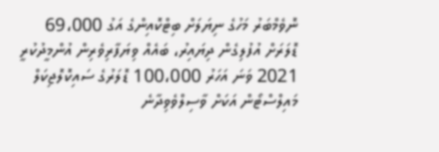ނޮވެމްބަރު މަހުގެ ނިޔަލަށް ބިޓްކޮއިންގެ އަގު 69،000 ޑޮލަރަށް އުފުލިގެން ދިޔައިރު، ބައެއް ވިޔަފާރިވެރިން އުންމީދުކުރީ 2021 ވަނަ އަހަރު 100،000 ޑޮލަރުގެ ސައިކޮލޮޖިކަލް މައިލްސްޓޯން އަކަށް ވާސިލްވެވިދާނެ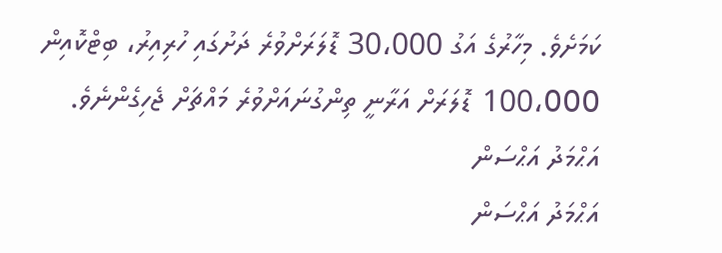ކަމަށެވެ. މިހާރުގެ އަގު 30،000 ޑޮލަރަށްވުރެ ދަށުގައި ހުރިއިރު، ބިޓްކޮއިން 100،000 ޑޮލަރަށް އަރާނީ ތިންގުނައަށްވުރެ މައްޗަށް ޖެހިގެންނެވެ.
އަޙްމަދު އަޙްސަން
އަޙްމަދު އަޙްސަން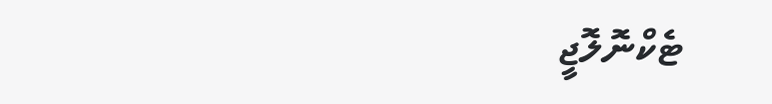ޓެކްނޮލޮޖީ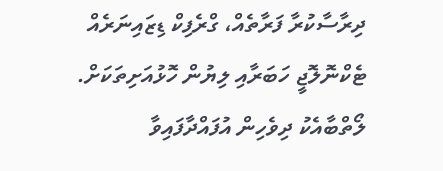ދިރާސާކުރާ ފަރާތެއް، ގްރެފިކް ޑިޒައިނަރެއް
ޓެކްނޮލޮޖީ ހަބަރާއި ލިޔުން ހޮޅުއަށިތަކަށް.
ލޯތްބާއެކު ދިވެހިން އުފައްދާފައިވާ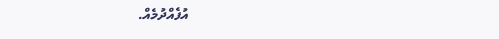އުފެއްދުމެއް.